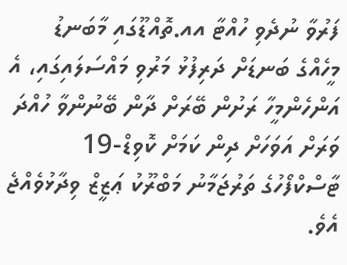ފަރުވާ ނުދެވި ހުއްޓާ އއ.ތޮއްޑޫގައި މާބަނޑު މީހެއްގެ ބަނޑަށް ދަރިފުޅު މަރުވި މައްސަލައިގައި، އެ އަންހެންމީހާ ރަށުން ބޭރަށް ދާން ބޭނުންވާ ހުއްދަ ވަރަށް އަވަހަށް ދިން ކަމަށް ކޮވިޑް-19 ޓާސްކްފޯހުގެ ތަރުޖަމާނު މަބްރޫކު ޢަޒީޒް ވިދާޅުވެއްޖެ އެވެ.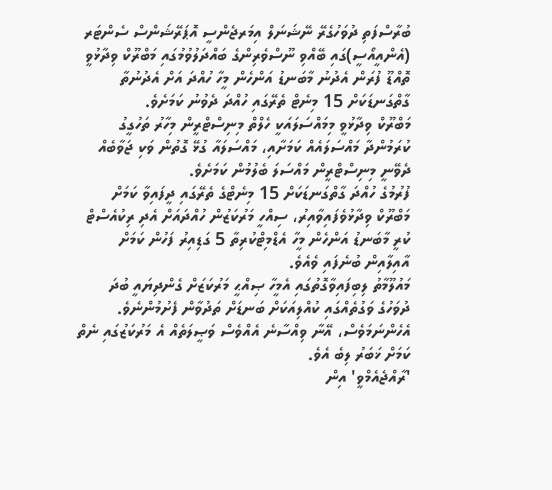ބުރާސްފަތި ދުވަހުގެރޭ ނޭޝަނަލް އިމަރޖެންސީ އޮޕަރޭޝަންސް ސެންޓަރ (އެންއީއޯސީ)ގައި ބޭއްވި ނޫސްވެރިންގެ ބައްދަލުވުމުގައި މަބްރޫކް ވިދާޅުވީ ތޮއްޑޫ ފުރަން އެދުނު މާބަނޑު އަންހެން މީހާ ހުއްދަ އަށް އެދުނުތާ ގާތްގަނޑަކަށް 15 މިނެޓް ތެރޭގައި ހުއްދަ ދެވުނު ކަމަށެވެ.
މަބްރޫކް ވިދާޅުވީ މިމައްސަލައަކީ ހެލްތް މިނިސްޓްރީން މިހާރު ތަހުގީގު ކުރަމުންދާ މައްސަލައެއް ކަމަށާއި، މައްސަލައާ ގުޅޭ ގޮތުން ވަކި ޖަވާބެއް ދެވޭނީ މިނިސްޓްރީން މައްސަލަ ބެލުމުން ކަމަށެވެ.
ފުރުމުގެ ހުއްދަ ގާތްގަނޑަކަށް 15 މިނެޓްގެ ތެރޭގައި ދީފައިވާ ކަމަށް މަބްރޫކް ވިދާޅުވެފައިވާއިރު، ސިއްހީ މަރުކަޒުން ހުއްދައަށް އެދި ރިކުއެސްޓް ކުރީ މާބަނޑު އަންހެން މީހާ އެޑްމިޓްކުރިތާ 5 ގަޑިއިރު ފަހުން ކަމަށް އާއިލާއިން ބުނެފައި ވެއެވެ.
މައުލޫމާތު ލިބިފައިވާގޮތުގައި އެމީހާ ޞިއްޙީ މަރުކަޒަށް ގެންދިޔައީ ބުދަ ދުވަހުގެ ވަގުތެއްގައި ކުއްލިއަކަށް ބަނޑަށް ތަދުވާން ފެށުމުންނެވެ. އެހެންނަމަވެސް، އޭނާ ވިއްސާނެ އެއްވެސް ވަޞީލަތެއް އެ މަރުކަޒުގައި ނެތް ކަމަށް ޚަބަރު ލިބެ އެވެ.
'ރާއްޖެއެމްވީ' އިން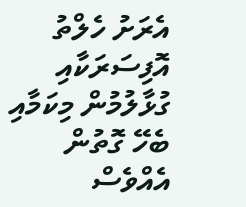އެރަށު ހެލްތު އޮފިސަރަކާއި ގުޅާލުމުން މިކަމާއި ބެހޭ ގޮތުން އެއްވެސް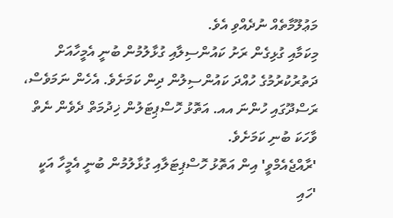މަޢުލޫމާތެއް ނުދެއްވި އެވެ.
މިކަމާއި ގުޅިގެން ރަށު ކައުންސިލާއި ގުޅާލުމުން ބުނީ އެމީހާއަށް ދަތުރުކުރުމުގެ ހުއްދަ ކައުންސިލުން ދިން ކަމަށެވެ. އެހެން ނަމަވެސް، ރަސްދޫގައި ހުންނަ އއ. އަތޮޅު ހޮސްޕިޓަލުން ޚިދުމަތް ދެވެން ނެތް ވާހަކަ ބުނި ކަމަށެވެ.
'ރާއްޖެއެމްވީ' އިން އަތޮޅު ހޮސްޕިޓަލާއި ގުޅާލުމުން ބުނީ އެމީހާ އަކީ 'ހައި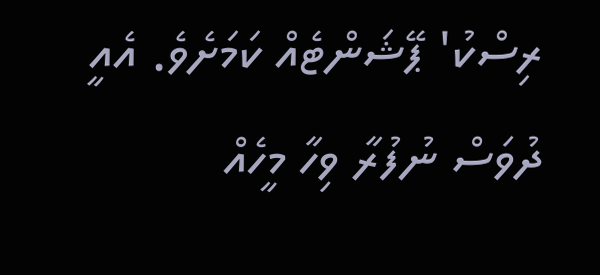ރިސްކު' ޕޭޝަންޓެއް ކަމަށެވެ. އެއީ ދުވަސް ނުފުރާ ވިހާ މީހެއް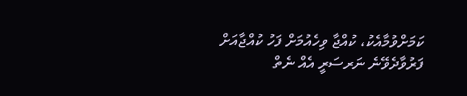ކަމަށްވުމާއެކު، ކުއްޖާ ވިހެއުމަށް ފަހު ކުއްޖާއަށް ފަރުވާދެވޭނެ ނަރސަރީ އެއް ނެތް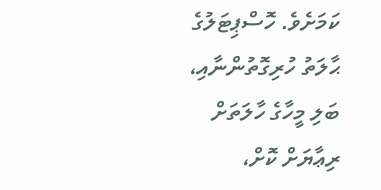ކަމަށެވެ. ހޮސްޕިޓަލުގެ ޙާލަތު ހުރިގޮތުންނާއި، ބަލި މީހާގެ ހާލަތަށް ރިޢާޔަށް ކޮށް،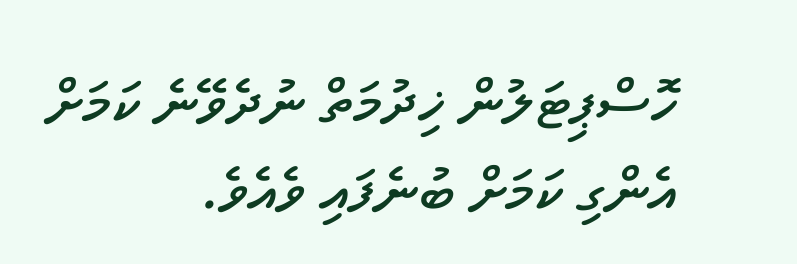ހޮސްޕިޓަލުން ޚިދުމަތް ނުދެވޭނެ ކަމަށް އެންގި ކަމަށް ބުނެފައި ވެއެވެ.